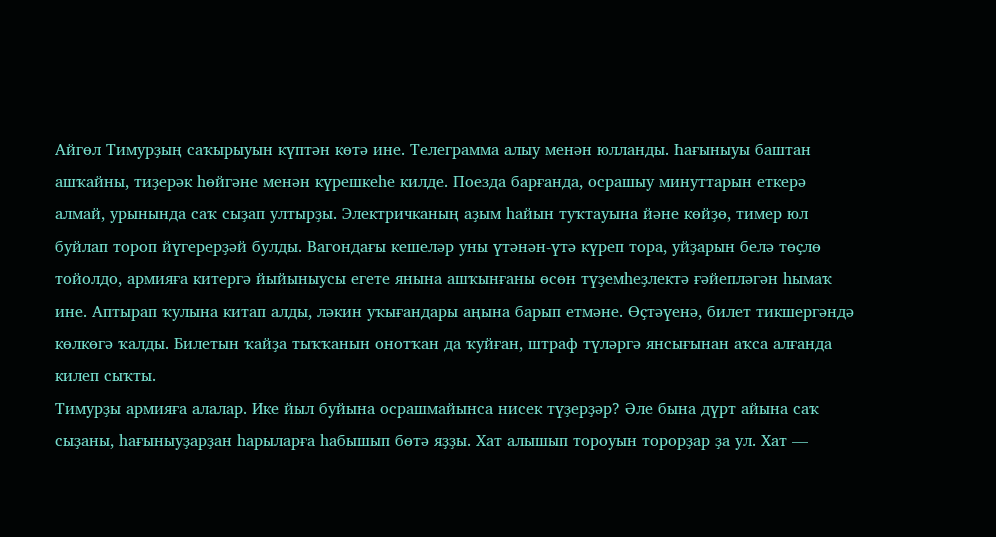Айгөл Тимурҙың саҡырыуын күптән көтә ине. Телеграмма алыу менән юлланды. Һағыныуы баштан ашҡайны, тиҙерәк һөйгәне менән күрешкеһе килде. Поезда барғанда, осрашыу минуттарын еткерә алмай, урынында саҡ сыҙап ултырҙы. Электричканың аҙым һайын туҡтауына йәне көйҙө, тимер юл буйлап тороп йүгерерҙәй булды. Вагондағы кешеләр уны үтәнән-үтә күреп тора, уйҙарын белә төҫлө тойолдо, армияға китергә йыйыныусы егете янына ашҡынғаны өсөн түҙемһеҙлектә ғәйепләгән һымаҡ ине. Аптырап ҡулына китап алды, ләкин уҡығандары аңына барып етмәне. Өҫтәүенә, билет тикшергәндә көлкөгә ҡалды. Билетын ҡайҙа тыҡҡанын онотҡан да ҡуйған, штраф түләргә янсығынан аҡса алғанда килеп сыҡты.
Тимурҙы армияға алалар. Ике йыл буйына осрашмайынса нисек түҙерҙәр? Әле бына дүрт айына саҡ сыҙаны, һағыныуҙарҙан һарыларға һабышып бөтә яҙҙы. Хат алышып тороуын торорҙар ҙа ул. Хат —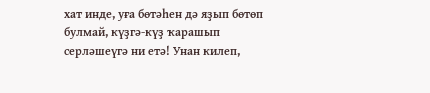хат инде, уға бөтәһен дә яҙып бөтөп булмай, күҙгә-күҙ ҡарашып серләшеүгә ни етә! Унан килеп,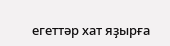егеттәр хат яҙырға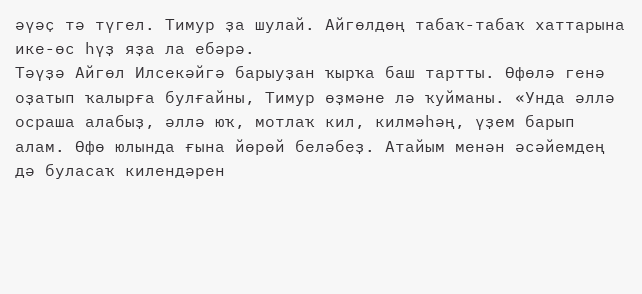әүәҫ тә түгел. Тимур ҙа шулай. Айгөлдөң табаҡ-табаҡ хаттарына ике-өс һүҙ яҙа ла ебәрә.
Тәүҙә Айгөл Илсекәйгә барыуҙан ҡырҡа баш тартты. Өфөлә генә оҙатып ҡалырға булғайны, Тимур өҙмәне лә ҡуйманы. «Унда әллә осраша алабыҙ, әллә юҡ, мотлаҡ кил, килмәһәң, үҙем барып алам. Өфө юлында ғына йөрөй беләбеҙ. Атайым менән әсәйемдең дә буласаҡ килендәрен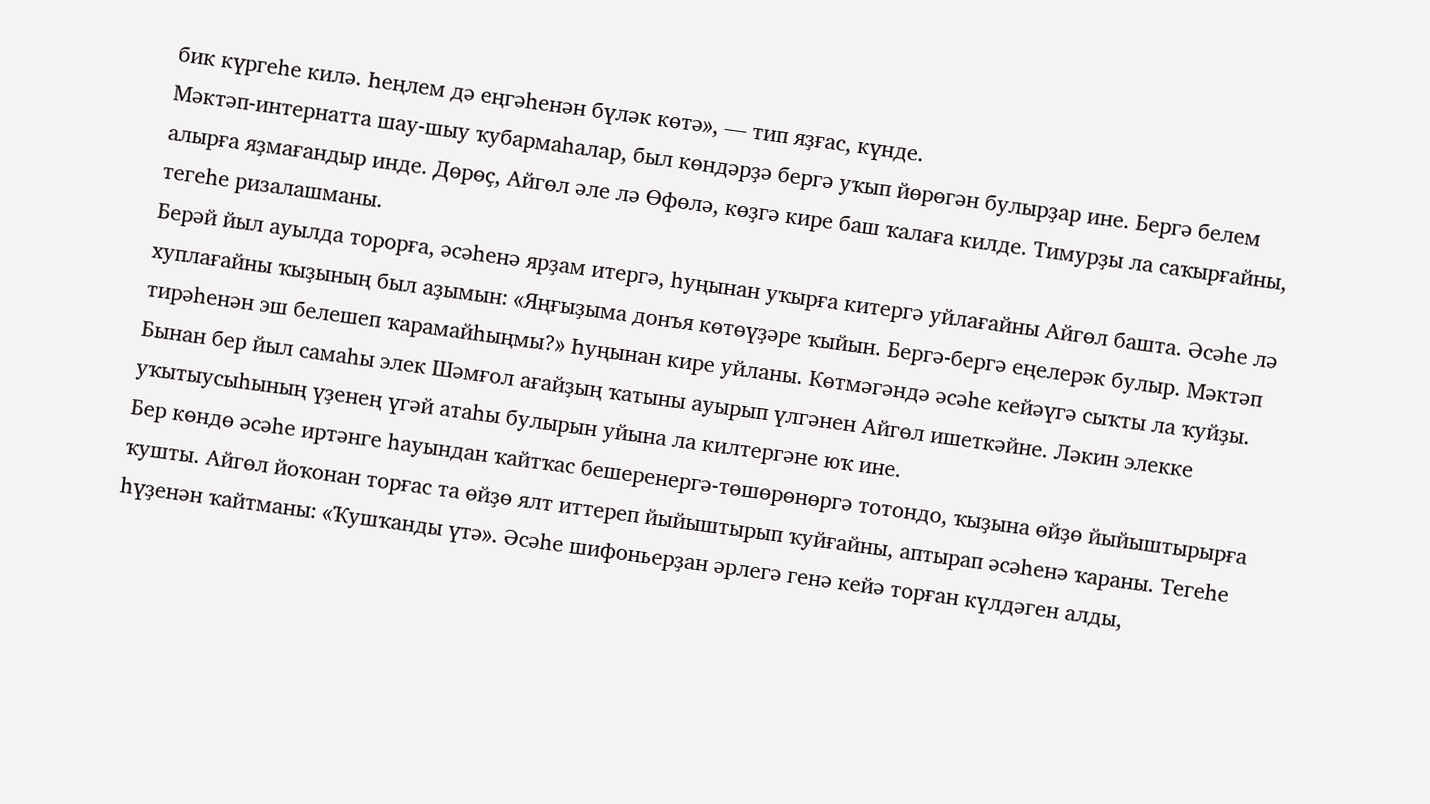бик күргеһе килә. Һеңлем дә еңгәһенән бүләк көтә», — тип яҙғас, күнде.
Мәктәп-интернатта шау-шыу ҡубармаһалар, был көндәрҙә бергә уҡып йөрөгән булырҙар ине. Бергә белем алырға яҙмағандыр инде. Дөрөҫ, Айгөл әле лә Өфөлә, көҙгә кире баш ҡалаға килде. Тимурҙы ла саҡырғайны, тегеһе ризалашманы.
Берәй йыл ауылда торорға, әсәһенә ярҙам итергә, һуңынан уҡырға китергә уйлағайны Айгөл башта. Әсәһе лә хуплағайны ҡыҙының был аҙымын: «Яңғыҙыма донъя көтөүҙәре ҡыйын. Бергә-бергә еңелерәк булыр. Мәктәп тирәһенән эш белешеп ҡарамайһыңмы?» Һуңынан кире уйланы. Көтмәгәндә әсәһе кейәүгә сыҡты ла ҡуйҙы. Бынан бер йыл самаһы элек Шәмғол ағайҙың ҡатыны ауырып үлгәнен Айгөл ишеткәйне. Ләкин элекке уҡытыусыһының үҙенең үгәй атаһы булырын уйына ла килтергәне юҡ ине.
Бер көндө әсәһе иртәнге һауындан ҡайтҡас бешеренергә-төшөрөнөргә тотондо, ҡыҙына өйҙө йыйыштырырға ҡушты. Айгөл йоҡонан торғас та өйҙө ялт иттереп йыйыштырып ҡуйғайны, аптырап әсәһенә ҡараны. Тегеһе һүҙенән ҡайтманы: «Ҡушҡанды үтә». Әсәһе шифоньерҙан әрлегә генә кейә торған күлдәген алды,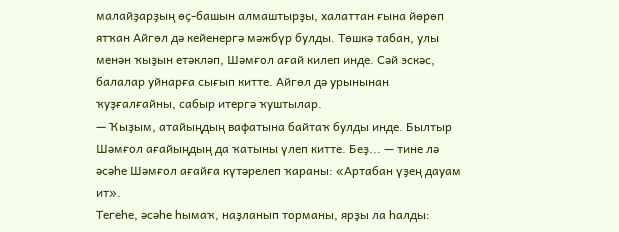малайҙарҙың өҫ-башын алмаштырҙы, халаттан ғына йөрөп ятҡан Айгөл дә кейенергә мәжбүр булды. Төшкә табан, улы менән ҡыҙын етәкләп, Шәмғол ағай килеп инде. Сәй эскәс, балалар уйнарға сығып китте. Айгөл дә урынынан ҡуҙғалғайны, сабыр итергә ҡуштылар.
— Ҡыҙым, атайыңдың вафатына байтаҡ булды инде. Былтыр Шәмғол ағайыңдың да ҡатыны үлеп китте. Беҙ... — тине лә әсәһе Шәмғол ағайға күтәрелеп ҡараны: «Артабан үҙең дауам ит».
Тегеһе, әсәһе һымаҡ, наҙланып торманы, ярҙы ла һалды: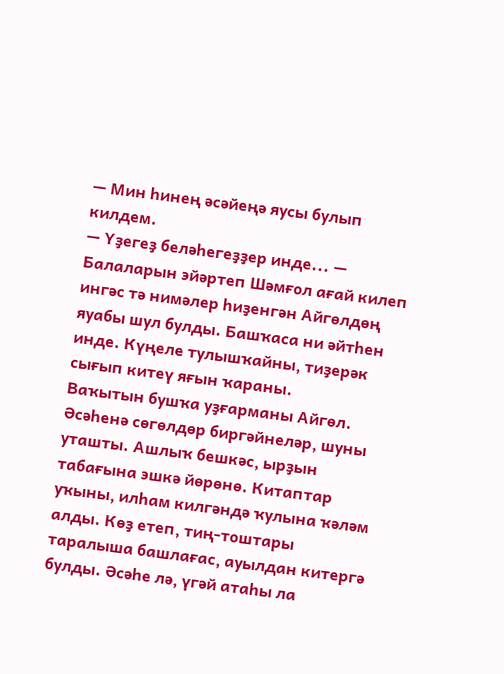— Мин һинең әсәйеңә яусы булып килдем.
— Үҙегеҙ беләһегеҙҙер инде... — Балаларын эйәртеп Шәмғол ағай килеп ингәс тә нимәлер һиҙенгән Айгөлдөң яуабы шул булды. Башҡаса ни әйтһен инде. Күңеле тулышҡайны, тиҙерәк сығып китеү яғын ҡараны.
Ваҡытын бушҡа уҙғарманы Айгөл. Әсәһенә сөгөлдөр биргәйнеләр, шуны уташты. Ашлыҡ бешкәс, ырҙын табағына эшкә йөрөнө. Китаптар уҡыны, илһам килгәндә ҡулына ҡәләм алды. Көҙ етеп, тиң-тоштары таралыша башлағас, ауылдан китергә булды. Әсәһе лә, үгәй атаһы ла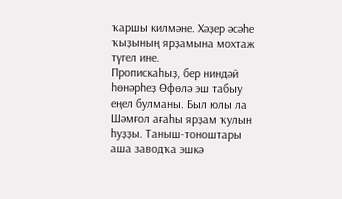ҡаршы килмәне. Хәҙер әсәһе ҡыҙының ярҙамына мохтаж түгел ине.
Пропискаһыҙ, бер ниндәй һөнәрһеҙ Өфөлә эш табыу еңел булманы. Был юлы ла Шәмғол ағаһы ярҙам ҡулын һуҙҙы. Таныш-тоноштары аша заводҡа эшкә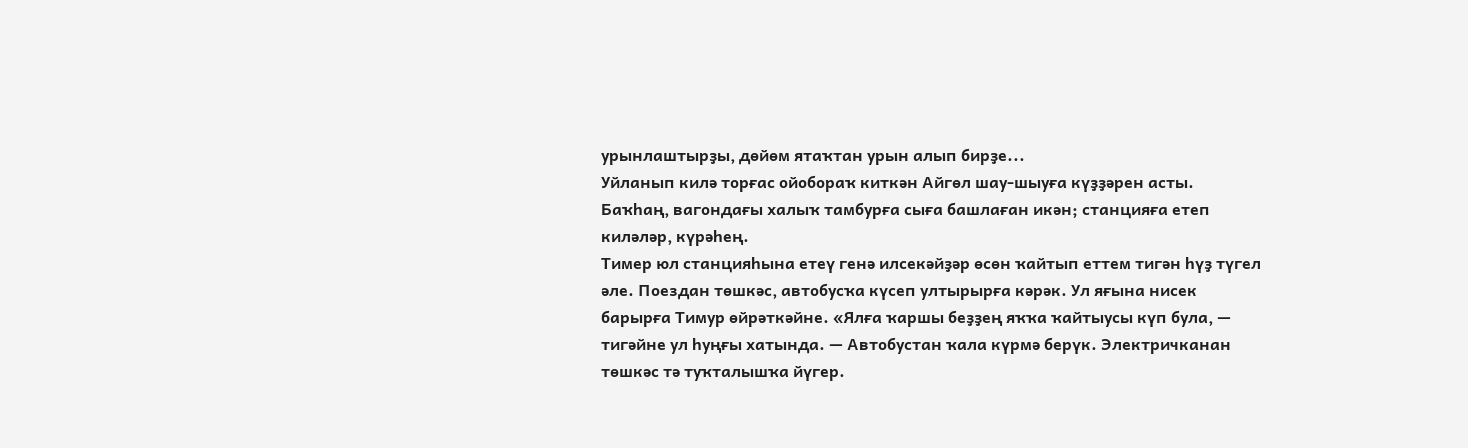урынлаштырҙы, дөйөм ятаҡтан урын алып бирҙе...
Уйланып килә торғас ойобораҡ киткән Айгөл шау-шыуға күҙҙәрен асты. Баҡһаң, вагондағы халыҡ тамбурға сыға башлаған икән; станцияға етеп киләләр, күрәһең.
Тимер юл станцияһына етеү генә илсекәйҙәр өсөн ҡайтып еттем тигән һүҙ түгел әле. Поездан төшкәс, автобусҡа күсеп ултырырға кәрәк. Ул яғына нисек барырға Тимур өйрәткәйне. «Ялға ҡаршы беҙҙең яҡҡа ҡайтыусы күп була, — тигәйне ул һуңғы хатында. — Автобустан ҡала күрмә берүк. Электричканан төшкәс тә туҡталышҡа йүгер.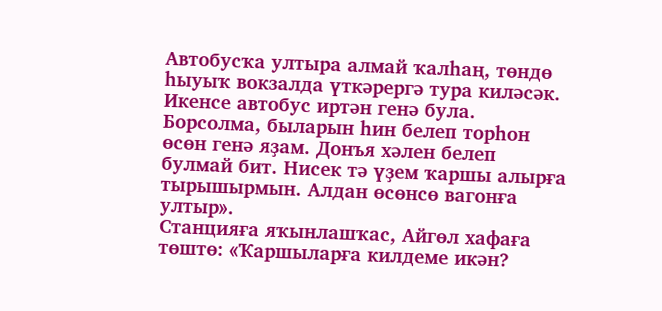Автобусҡа ултыра алмай ҡалһаң, төндө һыуыҡ вокзалда үткәрергә тура киләсәк. Икенсе автобус иртән генә була. Борсолма, быларын һин белеп торһон өсөн генә яҙам. Донъя хәлен белеп булмай бит. Нисек тә үҙем ҡаршы алырға тырышырмын. Алдан өсөнсө вагонға ултыр».
Станцияға яҡынлашҡас, Айгөл хафаға төштө: «Ҡаршыларға килдеме икән?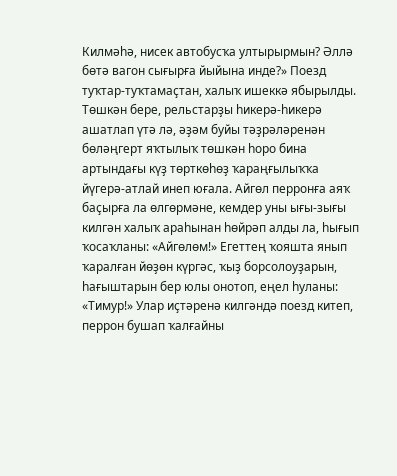Килмәһә, нисек автобусҡа ултырырмын? Әллә бөтә вагон сығырға йыйына инде?» Поезд туҡтар-туҡтамаҫтан, халыҡ ишеккә ябырылды. Төшкән бере, рельстарҙы һикерә-һикерә ашатлап үтә лә, әҙәм буйы тәҙрәләренән бөләңгерт яҡтылыҡ төшкән һоро бина артындағы күҙ төрткөһөҙ ҡараңғылыҡҡа йүгерә-атлай инеп юғала. Айгөл перронға аяҡ баҫырға ла өлгөрмәне, кемдер уны ығы-зығы килгән халыҡ араһынан һөйрәп алды ла, һығып ҡосаҡланы: «Айгөлөм!» Егеттең ҡояшта янып ҡаралған йөҙөн күргәс, ҡыҙ борсолоуҙарын, һағыштарын бер юлы онотоп, еңел һуланы: «Тимур!» Улар иҫтәренә килгәндә поезд китеп, перрон бушап ҡалғайны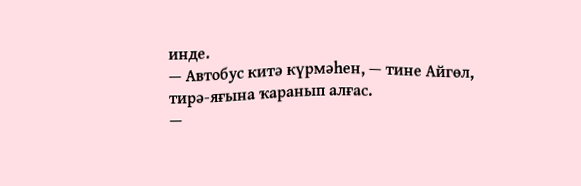инде.
— Автобус китә күрмәһен, — тине Айгөл, тирә-яғына ҡаранып алғас.
—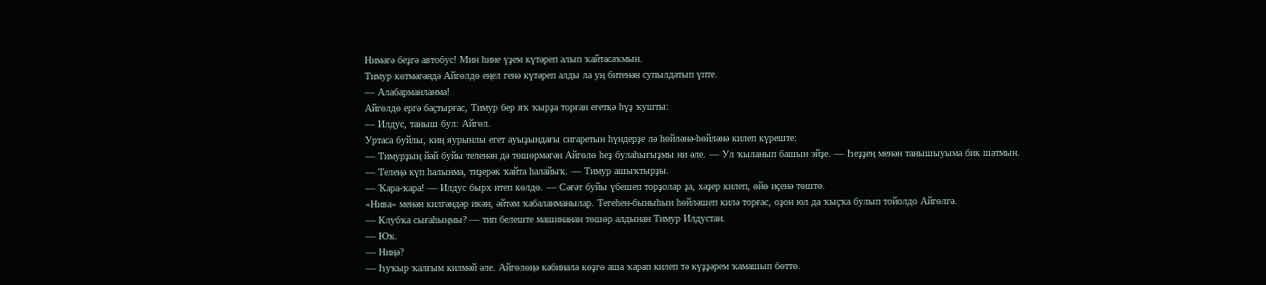Нимәгә беҙгә автобус! Мин һине үҙем күтәреп алып ҡайтасаҡмын.
Тимур көтмәгәндә Айгөлдө еңел генә күтәреп алды ла уң битенән супылдатып үпте.
— Алабарманланма!
Айгөлдө ергә баҫтырғас, Тимур бер яҡ ҡырҙа торған егеткә һүҙ ҡушты:
— Илдус, таныш бул: Айгөл.
Уртаса буйлы, киң яурынлы егет ауыҙындағы сигаретын һүндерҙе лә һөйләнә-һөйләнә килеп күреште:
— Тимурҙың йәй буйы теленән дә төшөрмәгән Айгөлө һеҙ булаһығыҙмы ни әле. — Ул ҡыланып башын эйҙе. — Һеҙҙең менән танышыуыма бик шатмын.
— Телеңә күп һалынма, тиҙерәк ҡайта һалайыҡ. — Тимур ашыҡтырҙы.
— Ҡара-ҡара! — Илдус бырх итеп көлдө. — Сәғәт буйы үбешеп торҙолар ҙа, хәҙер килеп, өйө иҫенә төштө.
«Нива» менән килгәндәр икән, әйтәм ҡабаланманылар. Тегеһен-быныһын һөйләшеп килә торғас, оҙон юл да ҡыҫҡа булып тойолдо Айгөлгә.
— Клубҡа сығаһыңмы? — тип белеште машинанан төшөр алдынан Тимур Илдустан.
— Юҡ.
— Ниңә?
— Һуҡыр ҡалғым килмәй әле. Айгөлөңә кабинала көҙгө аша ҡарап килеп тә күҙҙәрем ҡамашып бөттө.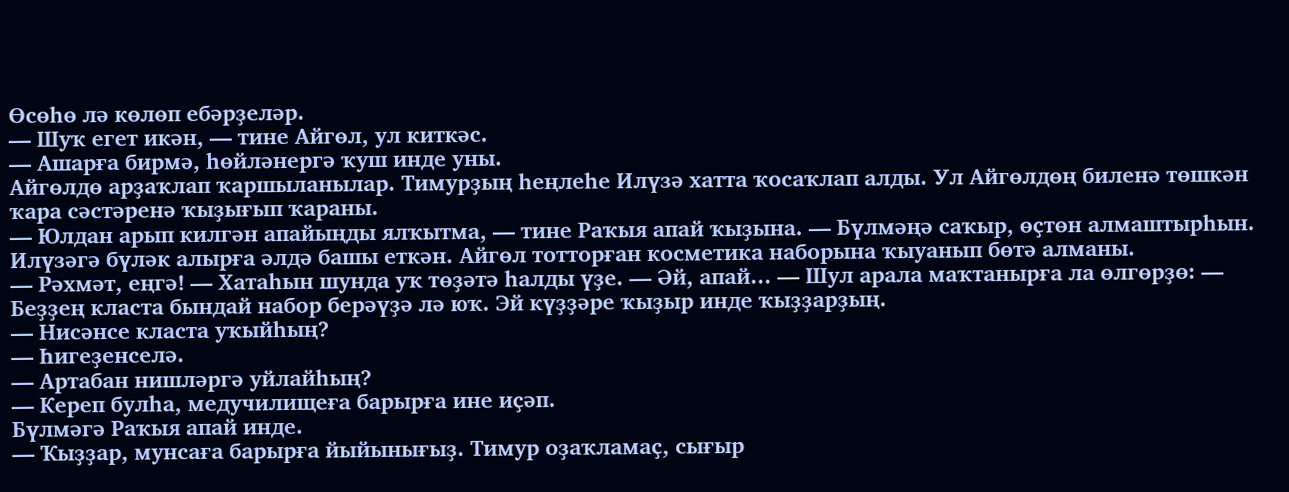Өсөһө лә көлөп ебәрҙеләр.
— Шуҡ егет икән, — тине Айгөл, ул киткәс.
— Ашарға бирмә, һөйләнергә ҡуш инде уны.
Айгөлдө арҙаҡлап ҡаршыланылар. Тимурҙың һеңлеһе Илүзә хатта ҡосаҡлап алды. Ул Айгөлдөң биленә төшкән ҡара сәстәренә ҡыҙығып ҡараны.
— Юлдан арып килгән апайыңды ялҡытма, — тине Раҡыя апай ҡыҙына. — Бүлмәңә саҡыр, өҫтөн алмаштырһын.
Илүзәгә бүләк алырға әлдә башы еткән. Айгөл тотторған косметика наборына ҡыуанып бөтә алманы.
— Рәхмәт, еңгә! — Хатаһын шунда уҡ төҙәтә һалды үҙе. — Әй, апай... — Шул арала маҡтанырға ла өлгөрҙө: — Беҙҙең класта бындай набор берәүҙә лә юҡ. Эй күҙҙәре ҡыҙыр инде ҡыҙҙарҙың.
— Нисәнсе класта уҡыйһың?
— Һигеҙенселә.
— Артабан нишләргә уйлайһың?
— Кереп булһа, медучилищеға барырға ине иҫәп.
Бүлмәгә Раҡыя апай инде.
— Ҡыҙҙар, мунсаға барырға йыйынығыҙ. Тимур оҙаҡламаҫ, сығыр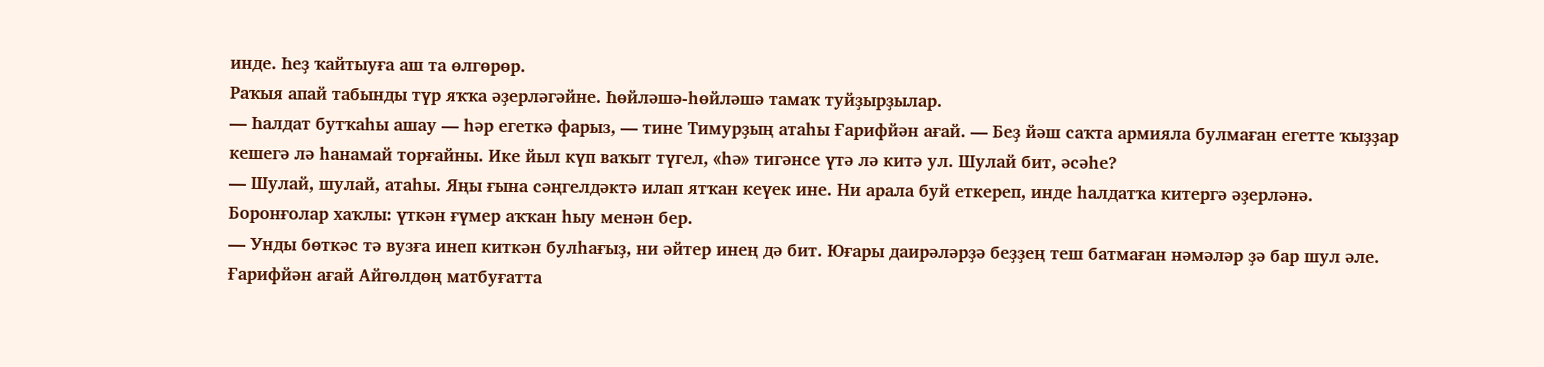инде. Һеҙ ҡайтыуға аш та өлгөрөр.
Раҡыя апай табынды түр яҡҡа әҙерләгәйне. Һөйләшә-һөйләшә тамаҡ туйҙырҙылар.
— Һалдат бутҡаһы ашау — һәр егеткә фарыз, — тине Тимурҙың атаһы Ғарифйән ағай. — Беҙ йәш саҡта армияла булмаған егетте ҡыҙҙар кешегә лә һанамай торғайны. Ике йыл күп ваҡыт түгел, «һә» тигәнсе үтә лә китә ул. Шулай бит, әсәһе?
— Шулай, шулай, атаһы. Яңы ғына сәңгелдәктә илап ятҡан кеүек ине. Ни арала буй еткереп, инде һалдатҡа китергә әҙерләнә. Боронғолар хаҡлы: үткән ғүмер аҡҡан һыу менән бер.
— Унды бөткәс тә вузға инеп киткән булһағыҙ, ни әйтер инең дә бит. Юғары даирәләрҙә беҙҙең теш батмаған нәмәләр ҙә бар шул әле.
Ғарифйән ағай Айгөлдөң матбуғатта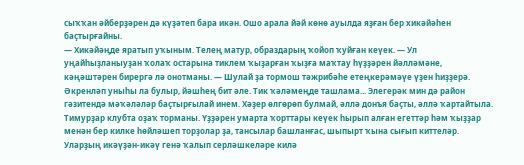сыҡҡан әйберҙәрен дә күҙәтеп бара икән. Ошо арала йәй көнө ауылда яҙған бер хикәйәһен баҫтырғайны.
— Хикәйәңде яратып уҡыным. Телең матур, образдарың ҡойоп ҡуйған кеүек. — Ул уңайһыҙланыуҙан ҡолаҡ остарына тиклем ҡыҙарған ҡыҙға маҡтау һүҙҙәрен йәлләмәне, кәңәштәрен бирергә лә онотманы. — Шулай ҙа тормош тәжрибәһе етеңкерәмәүе үҙен һиҙҙерә. Әкренләп уныһы ла булыр, йәшһең бит әле. Тик ҡәләмеңде ташлама... Элегерәк мин дә район гәзитендә мәҡәләләр баҫтырғылай инем. Хәҙер өлгөрөп булмай, әллә донъя баҫты, әллә ҡартайтыла.
Тимурҙар клубта оҙаҡ торманы. Үҙҙәрен умарта ҡорттары кеүек һырып алған егеттәр һәм ҡыҙҙар менән бер килке һөйләшеп торҙолар ҙа, тансылар башланғас, шыпырт ҡына сығып киттеләр. Уларҙың икәүҙән-икәү генә ҡалып серләшкеләре килә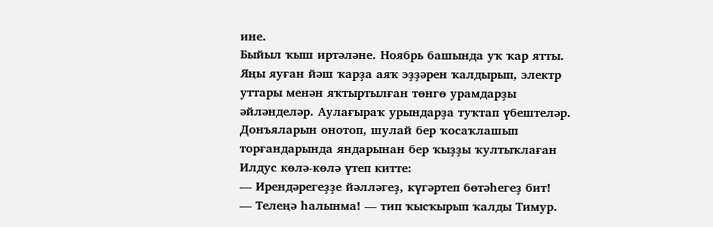ине.
Быйыл ҡыш иртәләне. Ноябрь башында уҡ ҡар ятты. Яңы яуған йәш ҡарҙа аяҡ эҙҙәрен ҡалдырып, электр уттары менән яҡтыртылған төнгө урамдарҙы әйләнделәр. Аулағыраҡ урындарҙа туҡтап үбештеләр. Донъяларын онотоп, шулай бер ҡосаҡлашып торғандарында яндарынан бер ҡыҙҙы ҡултыҡлаған Илдус көлә-көлә үтеп китте:
— Ирендәрегеҙҙе йәлләгеҙ, күгәртеп бөтәһегеҙ бит!
— Телеңә һалынма! — тип ҡысҡырып ҡалды Тимур.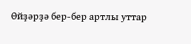Өйҙәрҙә бер-бер артлы уттар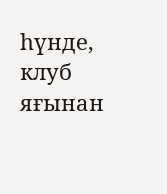һүнде, клуб яғынан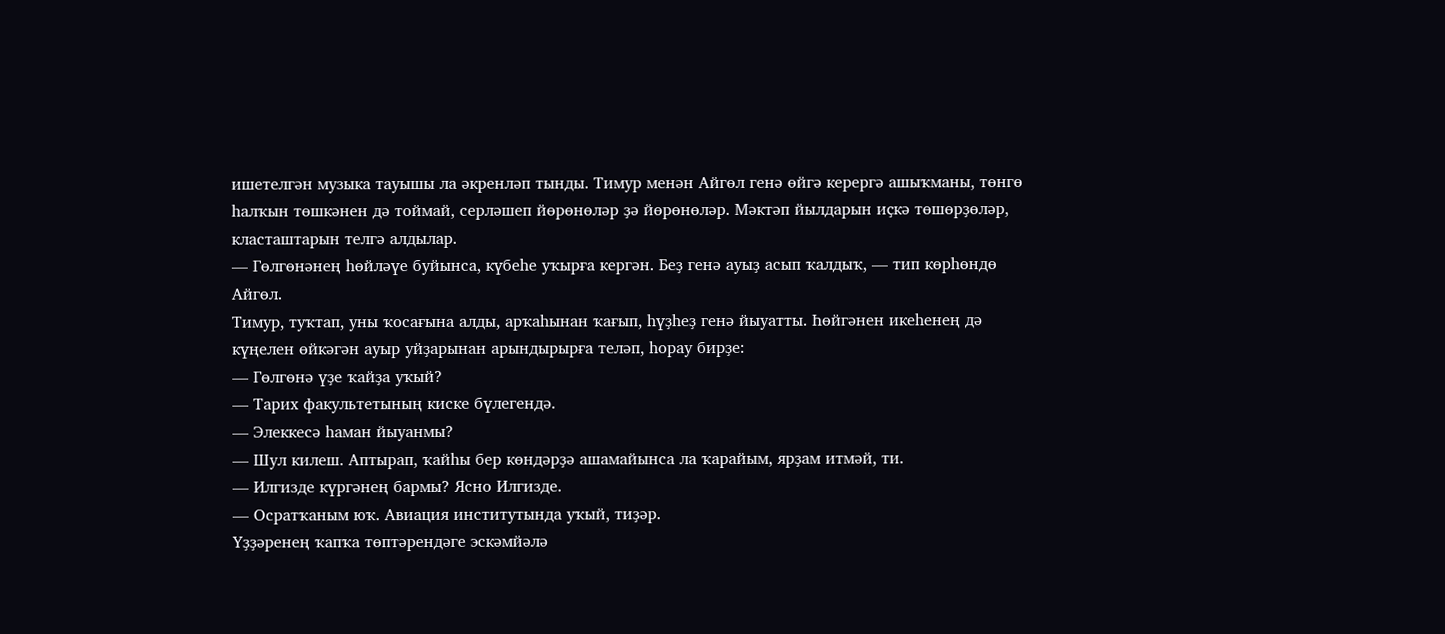ишетелгән музыка тауышы ла әкренләп тынды. Тимур менән Айгөл генә өйгә керергә ашыҡманы, төнгө һалҡын төшкәнен дә тоймай, серләшеп йөрөнөләр ҙә йөрөнөләр. Мәктәп йылдарын иҫкә төшөрҙөләр, класташтарын телгә алдылар.
— Гөлгөнәнең һөйләүе буйынса, күбеһе уҡырға кергән. Беҙ генә ауыҙ асып ҡалдыҡ, — тип көрһөндө Айгөл.
Тимур, туҡтап, уны ҡосағына алды, арҡаһынан ҡағып, һүҙһеҙ генә йыуатты. Һөйгәнен икеһенең дә күңелен өйкәгән ауыр уйҙарынан арындырырға теләп, һорау бирҙе:
— Гөлгөнә үҙе ҡайҙа уҡый?
— Тарих факультетының киске бүлегендә.
— Элеккесә һаман йыуанмы?
— Шул килеш. Аптырап, ҡайһы бер көндәрҙә ашамайынса ла ҡарайым, ярҙам итмәй, ти.
— Илгизде күргәнең бармы? Ясно Илгизде.
— Осратҡаным юҡ. Авиация институтында уҡый, тиҙәр.
Үҙҙәренең ҡапҡа төптәрендәге эскәмйәлә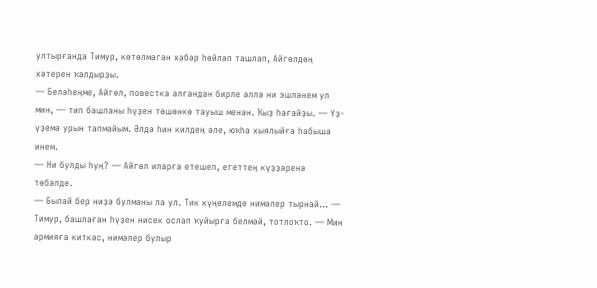ултырғанда Тимур, көтөлмәгән хәбәр һөйләп ташлап, Айгөлдөң хәтерен ҡалдырҙы.
— Беләһеңме, Айгөл, повестка алғандан бирле әллә ни эшләнем ул мин, — тип башланы һүҙен төшөнкө тауыш менән. Ҡыҙ һағайҙы. — Үҙ-үҙемә урын тапмайым. Әлдә һин килдең әле, юҡһа хыялыйға һабыша инем.
— Ни булды һуң? — Айгөл иларға етешеп, егеттең күҙҙәренә төбәлде.
— Былай бер ниҙә булманы ла ул. Тик күңелемде нимәлер тырнай... — Тимур, башлаған һүҙен нисек ослап ҡуйырға белмәй, тотлоҡто. — Мин армияға киткәс, нимәлер булыр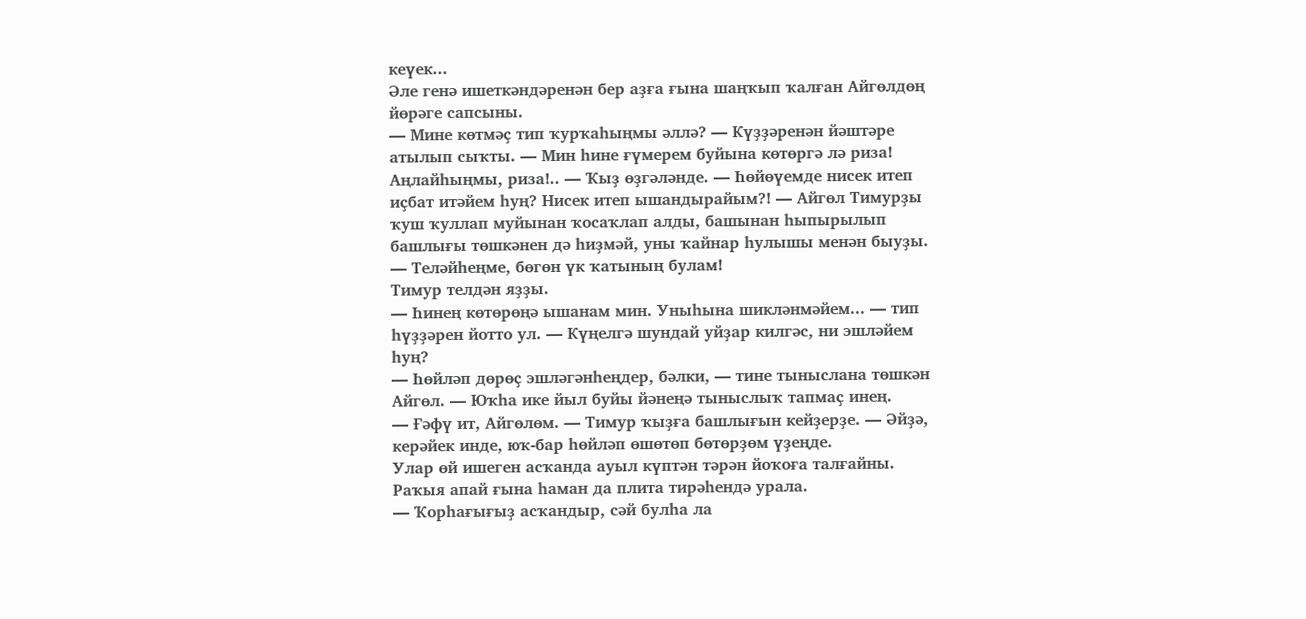кеүек...
Әле генә ишеткәндәренән бер аҙға ғына шаңҡып ҡалған Айгөлдөң йөрәге сапсыны.
— Мине көтмәҫ тип ҡурҡаһыңмы әллә? — Күҙҙәренән йәштәре атылып сыҡты. — Мин һине ғүмерем буйына көтөргә лә риза! Аңлайһыңмы, риза!.. — Ҡыҙ өҙгәләнде. — Һөйөүемде нисек итеп иҫбат итәйем һуң? Нисек итеп ышандырайым?! — Айгөл Тимурҙы ҡуш ҡуллап муйынан ҡосаҡлап алды, башынан һыпырылып башлығы төшкәнен дә һиҙмәй, уны ҡайнар һулышы менән быуҙы. — Теләйһеңме, бөгөн үк ҡатының булам!
Тимур телдән яҙҙы.
— Һинең көтөрөңә ышанам мин. Уныһына шикләнмәйем... — тип һүҙҙәрен йотто ул. — Күңелгә шундай уйҙар килгәс, ни эшләйем һуң?
— Һөйләп дөрөҫ эшләгәнһеңдер, бәлки, — тине тыныслана төшкән Айгөл. — Юҡһа ике йыл буйы йәнеңә тыныслыҡ тапмаҫ инең.
— Ғәфү ит, Айгөлөм. — Тимур ҡыҙға башлығын кейҙерҙе. — Әйҙә, керәйек инде, юҡ-бар һөйләп өшөтөп бөтөрҙөм үҙеңде.
Улар өй ишеген асҡанда ауыл күптән тәрән йоҡоға талғайны. Раҡыя апай ғына һаман да плита тирәһендә урала.
— Ҡорһағығыҙ асҡандыр, сәй булһа ла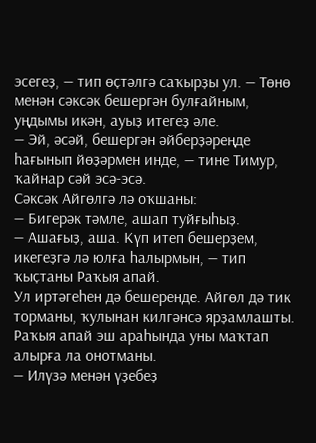эсегеҙ, — тип өҫтәлгә саҡырҙы ул. — Төнө менән сәксәк бешергән булғайным, уңдымы икән, ауыҙ итегеҙ әле.
— Эй, әсәй, бешергән әйберҙәреңде һағынып йөҙәрмен инде, — тине Тимур, ҡайнар сәй эсә-эсә.
Сәксәк Айгөлгә лә оҡшаны:
— Бигерәк тәмле, ашап туйғыһыҙ.
— Ашағыҙ, аша. Күп итеп бешерҙем, икегеҙгә лә юлға һалырмын, — тип ҡыҫтаны Раҡыя апай.
Ул иртәгеһен дә бешеренде. Айгөл дә тик торманы, ҡулынан килгәнсә ярҙамлашты. Раҡыя апай эш араһында уны маҡтап алырға ла онотманы.
— Илүзә менән үҙебеҙ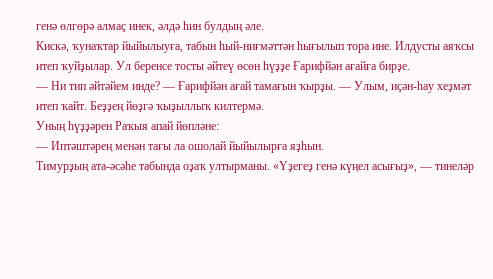генә өлгөрә алмаҫ инек, әлдә һин булдың әле.
Кискә, ҡунаҡтар йыйылыуға, табын һый-ниғмәттән һығылып тора ине. Илдусты аяҡсы итеп ҡуйҙылар. Ул беренсе тосты әйтеү өсөн һүҙҙе Ғарифйән ағайға бирҙе.
— Ни тип әйтәйем инде? — Ғарифйән ағай тамағын ҡырҙы. — Улым, иҫән-һау хеҙмәт итеп ҡайт. Беҙҙең йөҙгә ҡыҙыллыҡ килтермә.
Уның һүҙҙәрен Раҡыя апай йөпләне:
— Иптәштәрең менән тағы ла ошолай йыйылырға яҙһын.
Тимурҙың ата-әсәһе табында оҙаҡ ултырманы. «Үҙегеҙ генә күңел асығыҙ», — тинеләр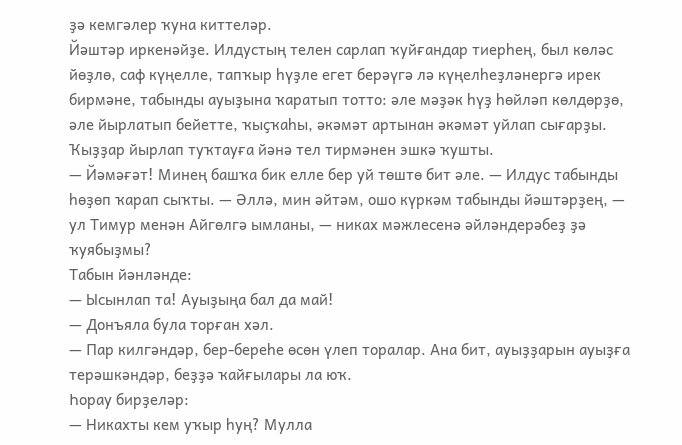ҙә кемгәлер ҡуна киттеләр.
Йәштәр иркенәйҙе. Илдустың телен сарлап ҡуйғандар тиерһең, был көләс йөҙлө, саф күңелле, тапҡыр һүҙле егет берәүгә лә күңелһеҙләнергә ирек бирмәне, табынды ауыҙына ҡаратып тотто: әле мәҙәк һүҙ һөйләп көлдөрҙө, әле йырлатып бейетте, ҡыҫҡаһы, әкәмәт артынан әкәмәт уйлап сығарҙы.
Ҡыҙҙар йырлап туҡтауға йәнә тел тирмәнен эшкә ҡушты.
— Йәмәғәт! Минең башҡа бик елле бер уй төштө бит әле. — Илдус табынды һөҙөп ҡарап сыҡты. — Әллә, мин әйтәм, ошо күркәм табынды йәштәрҙең, — ул Тимур менән Айгөлгә ымланы, — никах мәжлесенә әйләндерәбеҙ ҙә ҡуябыҙмы?
Табын йәнләнде:
— Ысынлап та! Ауыҙыңа бал да май!
— Донъяла була торған хәл.
— Пар килгәндәр, бер-береһе өсөн үлеп торалар. Ана бит, ауыҙҙарын ауыҙға терәшкәндәр, беҙҙә ҡайғылары ла юҡ.
Һорау бирҙеләр:
— Никахты кем уҡыр һуң? Мулла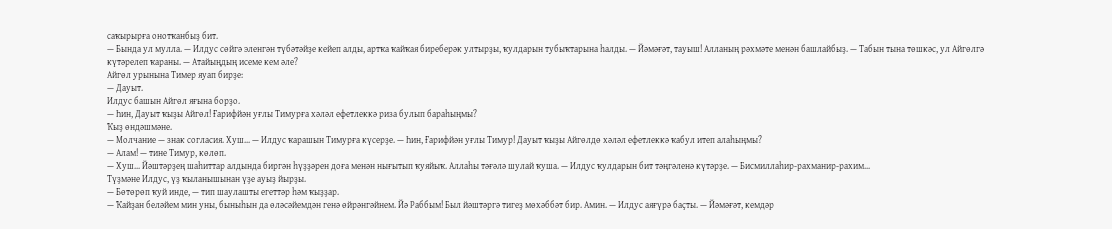саҡырырға онотҡанбыҙ бит.
— Бында ул мулла. — Илдус сөйгә эленгән түбәтәйҙе кейеп алды, артҡа ҡайҡая биреберәк ултырҙы, ҡулдарын тубыҡтарына һалды. — Йәмәғәт, тауыш! Алланың рәхмәте менән башлайбыҙ. — Табын тына төшкәс, ул Айгөлгә күтәрелеп ҡараны. — Атайыңдың исеме кем әле?
Айгөл урынына Тимер яуап бирҙе:
— Дауыт.
Илдус башын Айгөл яғына борҙо.
— Һин, Дауыт ҡыҙы Айгөл! Ғарифйән уғлы Тимурға хәләл ефетлеккә риза булып бараһыңмы?
Ҡыҙ өндәшмәне.
— Молчание — знак согласия. Хуш... — Илдус ҡарашын Тимурға күсерҙе. — Һин, Ғарифйән уғлы Тимур! Дауыт ҡыҙы Айгөлдө хәләл ефетлеккә ҡабул итеп алаһыңмы?
— Алам! — тине Тимур, көлөп.
— Хуш... Йәштәрҙең шаһиттар алдында биргән һүҙҙәрен доға менән нығытып ҡуяйыҡ. Аллаһы тәғәлә шулай ҡуша. — Илдус ҡулдарын бит тәңгәленә күтәрҙе. — Бисмиллаһир-рахманир-рахим...
Түҙмәне Илдус, үҙ ҡыланышынан үҙе ауыҙ йырҙы.
— Бөтөрөп ҡуй инде, — тип шаулашты егеттәр һәм ҡыҙҙар.
— Ҡайҙан беләйем мин уны, быныһын да өләсәйемдән генә өйрәнгәйнем. Йә Раббым! Был йәштәргә тигеҙ мөхәббәт бир. Амин. — Илдус аяғүрә баҫты. — Йәмәғәт, кемдәр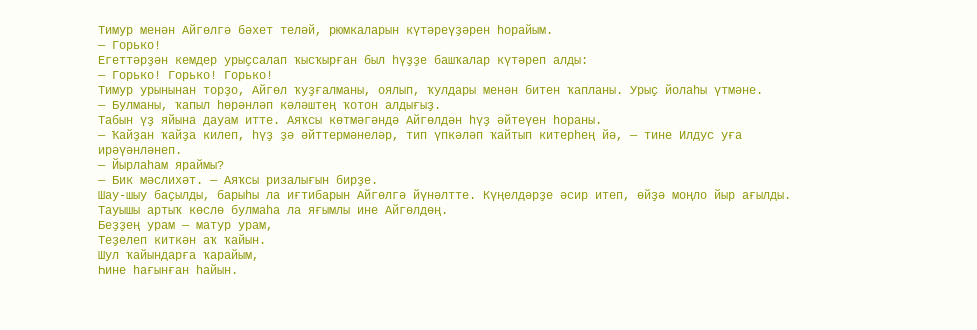Тимур менән Айгөлгә бәхет теләй, рюмкаларын күтәреүҙәрен һорайым.
— Горько!
Егеттәрҙән кемдер урыҫсалап ҡысҡырған был һүҙҙе башҡалар күтәреп алды:
— Горько! Горько! Горько!
Тимур урынынан торҙо, Айгөл ҡуҙғалманы, оялып, ҡулдары менән битен ҡапланы. Урыҫ йолаһы үтмәне.
— Булманы, ҡапыл һөрәнләп кәләштең ҡотон алдығыҙ.
Табын үҙ яйына дауам итте. Аяҡсы көтмәгәндә Айгөлдән һүҙ әйтеүен һораны.
— Ҡайҙан ҡайҙа килеп, һүҙ ҙә әйттермәнеләр, тип үпкәләп ҡайтып китерһең йә, — тине Илдус уға ирәүәнләнеп.
— Йырлаһам яраймы?
— Бик мәслихәт. — Аяҡсы ризалығын бирҙе.
Шау-шыу баҫылды, барыһы ла иғтибарын Айгөлгә йүнәлтте. Күңелдәрҙе әсир итеп, өйҙә моңло йыр ағылды. Тауышы артыҡ көслө булмаһа ла яғымлы ине Айгөлдөң.
Беҙҙең урам — матур урам,
Теҙелеп киткән аҡ ҡайын.
Шул ҡайындарға ҡарайым,
Һине һағынған һайын.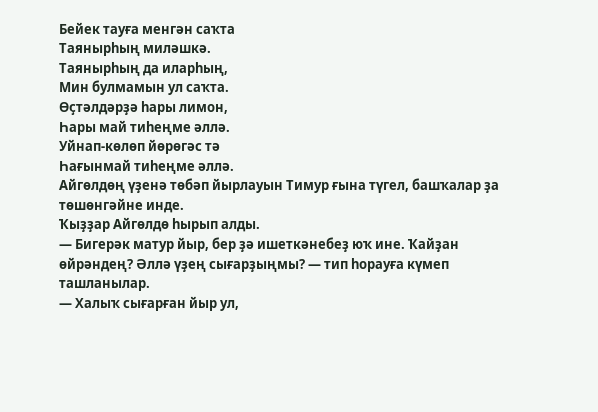Бейек тауға менгән саҡта
Таянырһың миләшкә.
Таянырһың да иларһың,
Мин булмамын ул саҡта.
Өҫтәлдәрҙә һары лимон,
Һары май тиһеңме әллә.
Уйнап-көлөп йөрөгәс тә
Һағынмай тиһеңме әллә.
Айгөлдөң үҙенә төбәп йырлауын Тимур ғына түгел, башҡалар ҙа төшөнгәйне инде.
Ҡыҙҙар Айгөлдө һырып алды.
— Бигерәк матур йыр, бер ҙә ишеткәнебеҙ юҡ ине. Ҡайҙан өйрәндең? Әллә үҙең сығарҙыңмы? — тип һорауға күмеп ташланылар.
— Халыҡ сығарған йыр ул,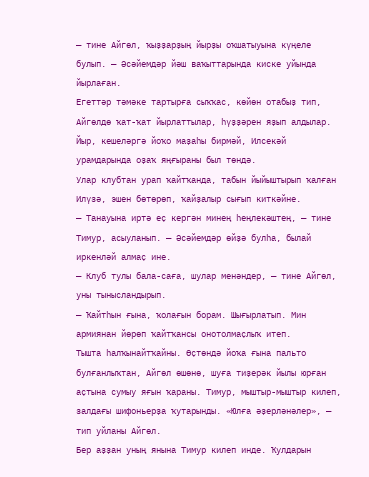— тине Айгөл, ҡыҙҙарҙың йырҙы оҡшатыуына күңеле булып. — Әсәйемдәр йәш ваҡыттарында киске уйында йырлаған.
Егеттәр тәмәке тартырға сыҡҡас, көйөн отабыҙ тип, Айгөлдө ҡат-ҡат йырлаттылар, һүҙҙәрен яҙып алдылар. Йыр, кешеләргә йоҡо маҙаһы бирмәй, Илсекәй урамдарында оҙаҡ яңғыраны был төндә.
Улар клубтан урап ҡайтҡанда, табын йыйыштырып ҡалған Илүзә, эшен бөтөрөп, ҡайҙалыр сығып киткәйне.
— Танауына иртә еҫ кергән минең һеңлекәштең, — тине Тимур, асыуланып. — Әсәйемдәр өйҙә булһа, былай иркенләй алмаҫ ине.
— Клуб тулы бала-саға, шулар менәндер, — тине Айгөл, уны тынысландырып.
— Ҡайтһын ғына, ҡолағын борам. Шығырлатып. Мин армиянан йөрөп ҡайтҡансы онотолмаҫлыҡ итеп.
Тышта һалҡынайтҡайны. Өҫтөндә йоҡа ғына пальто булғанлыҡтан, Айгөл өшөнө, шуға тиҙерәк йылы юрған аҫтына сумыу яғын ҡараны. Тимур, мыштыр-мыштыр килеп, залдағы шифоньерҙа ҡутарынды. «Юлға әҙерләнәлер», — тип уйланы Айгөл.
Бер аҙҙан уның янына Тимур килеп инде. Ҡулдарын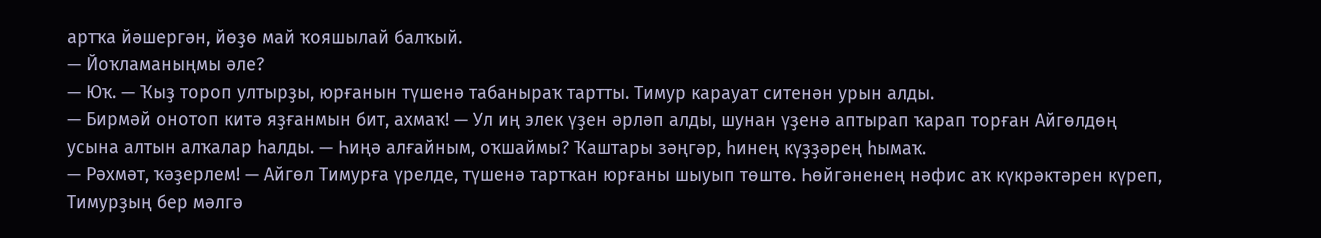артҡа йәшергән, йөҙө май ҡояшылай балҡый.
— Йоҡламаныңмы әле?
— Юҡ. — Ҡыҙ тороп ултырҙы, юрғанын түшенә табаныраҡ тартты. Тимур карауат ситенән урын алды.
— Бирмәй онотоп китә яҙғанмын бит, ахмаҡ! — Ул иң элек үҙен әрләп алды, шунан үҙенә аптырап ҡарап торған Айгөлдөң усына алтын алҡалар һалды. — Һиңә алғайным, оҡшаймы? Ҡаштары зәңгәр, һинең күҙҙәрең һымаҡ.
— Рәхмәт, ҡәҙерлем! — Айгөл Тимурға үрелде, түшенә тартҡан юрғаны шыуып төштө. Һөйгәненең нәфис аҡ күкрәктәрен күреп, Тимурҙың бер мәлгә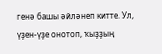генә башы әйләнеп китте. Ул, үҙен-үҙе онотоп, ҡыҙҙың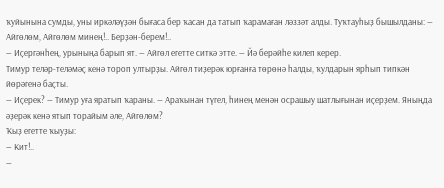ҡуйынына сумды, уны иркәләүҙән бығаса бер ҡасан да татып ҡарамаған ләззәт алды. Туҡтауһыҙ бышылданы: — Айгөлөм, Айгөлөм минең!.. Берҙән-берем!..
— Иҫергәнһең, урыныңа барып ят. — Айгөл егетте ситкә этте. — Йә берәйһе килеп керер.
Тимур теләр-теләмәҫ кенә тороп ултырҙы. Айгөл тиҙерәк юрғанға төрөнә һалды, ҡулдарын ярһып типкән йөрәгенә баҫты.
— Иҫерек? — Тимур уға яратып ҡараны. — Араҡынан түгел, һинең менән осрашыу шатлығынан иҫерҙем. Яныңда әҙерәк кенә ятып торайым әле, Айгөлөм?
Ҡыҙ егетте ҡыуҙы:
— Кит!..
—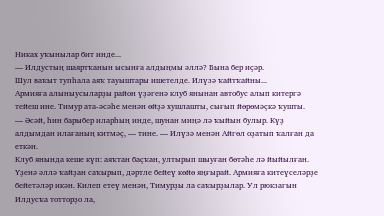Никах уҡынылар бит инде...
— Илдустың шаяртҡанын ысынға алдыңмы әллә? Бына бер иҫәр.
Шул ваҡыт тупһала аяҡ тауыштары ишетелде. Илүзә ҡайтҡайны...
Армияға алыныусыларҙы район үҙәгенә клуб янынан автобус алып китергә тейеш ине. Тимур ата-әсәһе менән өйҙә хушлашты, сығып йөрөмәҫкә ҡушты.
— Әсәй, һин барыбер иларһың инде, шунан миңә лә ҡыйын булыр. Күҙ алдымдан илағаның китмәҫ, — тине. — Илүзә менән Айгөл оҙатып ҡалған да еткән.
Клуб янында кеше күп: аяҡтан баҫҡан, ултырып шыуған бөтәһе лә йыйылған. Үҙенә әллә ҡайҙан саҡырып, дәртле бейеү көйө яңғырай. Армияға китеүселәрҙе бейетәләр икән. Килеп етеү менән, Тимурҙы ла саҡырҙылар. Ул рюкзагын Илдусҡа тотторҙо ла,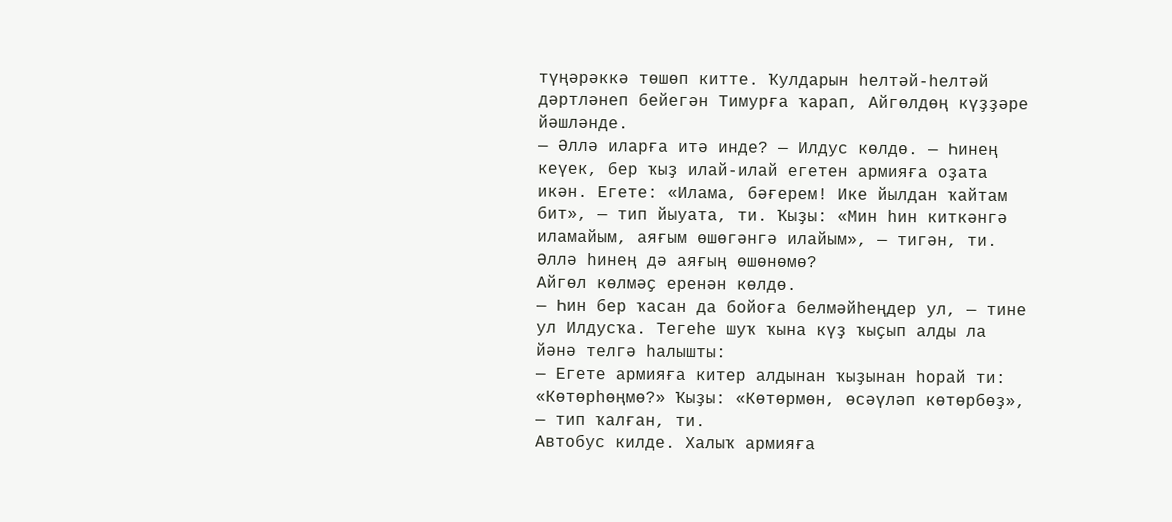түңәрәккә төшөп китте. Ҡулдарын һелтәй-һелтәй дәртләнеп бейегән Тимурға ҡарап, Айгөлдөң күҙҙәре йәшләнде.
— Әллә иларға итә инде? — Илдус көлдө. — Һинең кеүек, бер ҡыҙ илай-илай егетен армияға оҙата икән. Егете: «Илама, бәғерем! Ике йылдан ҡайтам бит», — тип йыуата, ти. Ҡыҙы: «Мин һин киткәнгә иламайым, аяғым өшөгәнгә илайым», — тигән, ти. Әллә һинең дә аяғың өшөнөмө?
Айгөл көлмәҫ еренән көлдө.
— Һин бер ҡасан да бойоға белмәйһеңдер ул, — тине ул Илдусҡа. Тегеһе шуҡ ҡына күҙ ҡыҫып алды ла йәнә телгә һалышты:
— Егете армияға китер алдынан ҡыҙынан һорай ти: «Көтөрһөңмө?» Ҡыҙы: «Көтөрмөн, өсәүләп көтөрбөҙ», — тип ҡалған, ти.
Автобус килде. Халыҡ армияға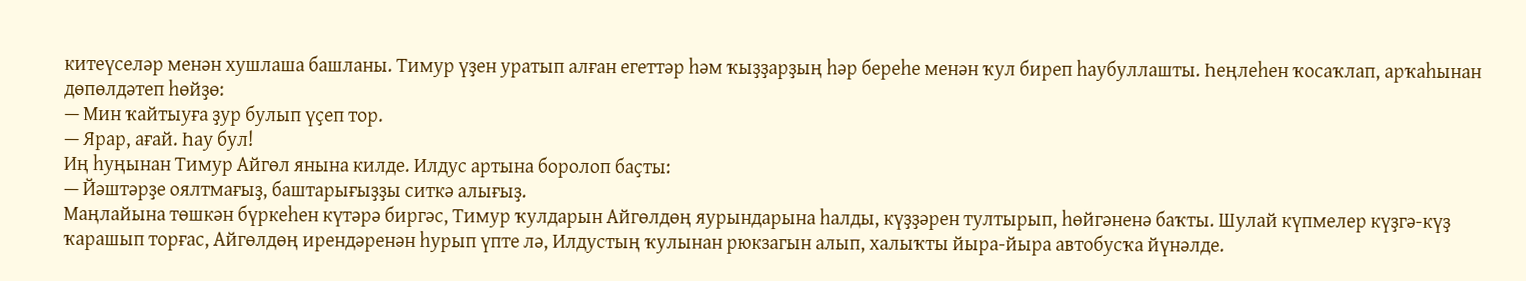китеүселәр менән хушлаша башланы. Тимур үҙен уратып алған егеттәр һәм ҡыҙҙарҙың һәр береһе менән ҡул биреп һаубуллашты. Һеңлеһен ҡосаҡлап, арҡаһынан дөпөлдәтеп һөйҙө:
— Мин ҡайтыуға ҙур булып үҫеп тор.
— Ярар, ағай. Һау бул!
Иң һуңынан Тимур Айгөл янына килде. Илдус артына боролоп баҫты:
— Йәштәрҙе оялтмағыҙ, баштарығыҙҙы ситкә алығыҙ.
Маңлайына төшкән бүркеһен күтәрә биргәс, Тимур ҡулдарын Айгөлдөң яурындарына һалды, күҙҙәрен тултырып, һөйгәненә баҡты. Шулай күпмелер күҙгә-күҙ ҡарашып торғас, Айгөлдөң ирендәренән һурып үпте лә, Илдустың ҡулынан рюкзагын алып, халыҡты йыра-йыра автобусҡа йүнәлде.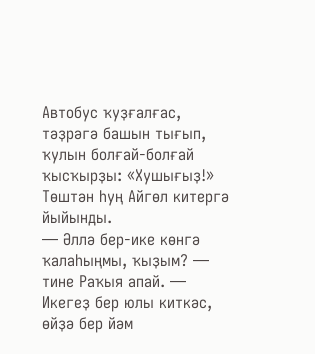Автобус ҡуҙғалғас, тәҙрәгә башын тығып, ҡулын болғай-болғай ҡысҡырҙы: «Хушығыҙ!»
Төштән һуң Айгөл китергә йыйынды.
— Әллә бер-ике көнгә ҡалаһыңмы, ҡыҙым? — тине Раҡыя апай. — Икегеҙ бер юлы киткәс, өйҙә бер йәм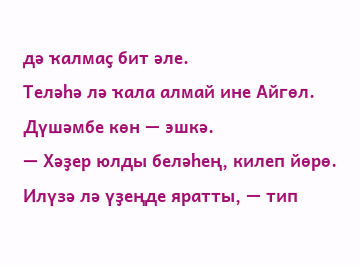дә ҡалмаҫ бит әле.
Теләһә лә ҡала алмай ине Айгөл. Дүшәмбе көн — эшкә.
— Хәҙер юлды беләһең, килеп йөрө. Илүзә лә үҙеңде яратты, — тип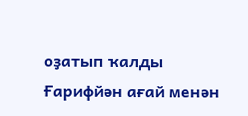оҙатып ҡалды Ғарифйән ағай менән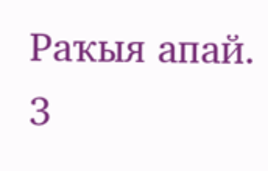Раҡыя апай.
3